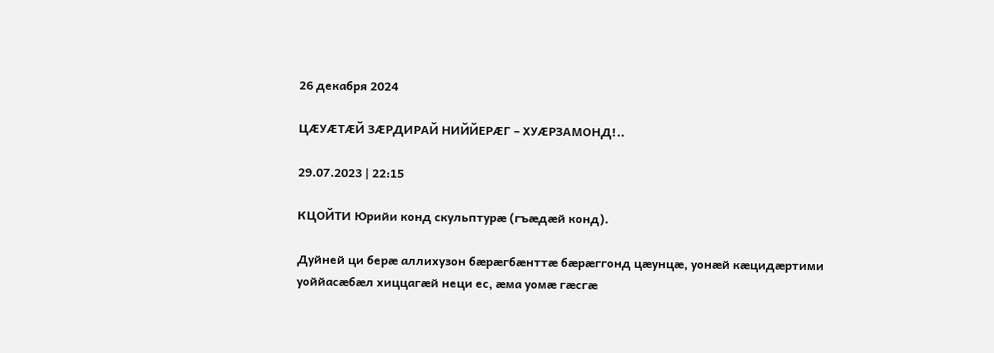26 декабря 2024

ЦÆУÆТÆЙ ЗÆРДИРАЙ НИЙЙЕРÆГ – ХУÆРЗАМОНД!..

29.07.2023 | 22:15

КЦОЙТИ Юрийи конд скульптурæ (гъæдæй конд).

Дуйней ци берæ аллихузон бæрæгбæнттæ бæрæггонд цæунцæ, уонæй кæцидæртими уоййасæбæл хиццагæй неци ес, æма уомæ гæсгæ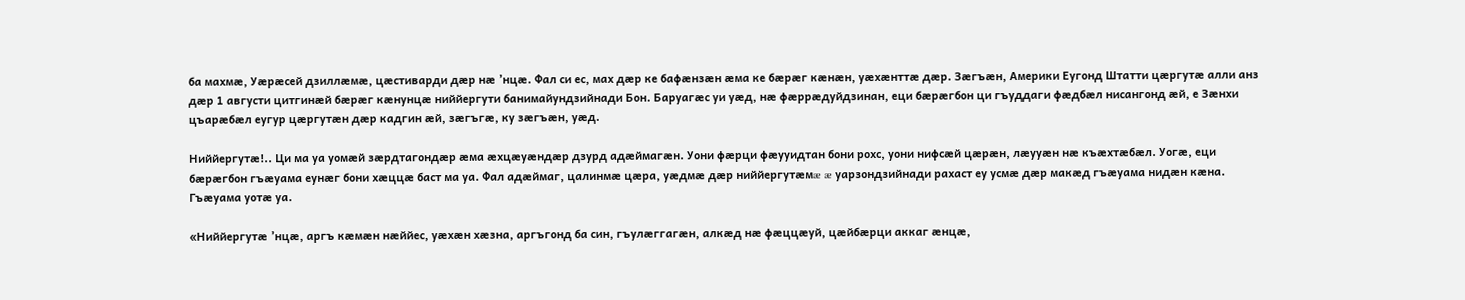ба махмæ, Уæрæсей дзиллæмæ, цæстиварди дæр нæ ’нцæ. Фал си ес, мах дæр ке бафæнзæн æма ке бæрæг кæнæн, уæхæнттæ дæр. Зæгъæн, Америки Еугонд Штатти цæргутæ алли анз дæр 1 августи цитгинæй бæрæг кæнунцæ ниййергути банимайундзийнади Бон. Баруагæс уи уæд, нæ фæррæдуйдзинан, еци бæрæгбон ци гъуддаги фæдбæл нисангонд æй, е Зæнхи цъарæбæл еугур цæргутæн дæр кадгин æй, зæгъгæ, ку зæгъæн, уæд.

Ниййергутæ!.. Ци ма уа уомæй зæрдтагондæр æма æхцæуæндæр дзурд адæймагæн. Уони фæрци фæууидтан бони рохс, уони нифсæй цæрæн, лæууæн нæ къæхтæбæл. Уогæ, еци бæрæгбон гъæуама еунæг бони хæццæ баст ма уа. Фал адæймаг, цалинмæ цæра, уæдмæ дæр ниййергутæмæ æ уарзондзийнади рахаст еу усмæ дæр макæд гъæуама нидæн кæна. Гъæуама уотæ уа.

«Ниййергутæ ’нцæ, аргъ кæмæн нæййес, уæхæн хæзна, аргъгонд ба син, гъулæггагæн, алкæд нæ фæццæуй, цæйбæрци аккаг æнцæ,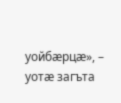уойбæрцæ», – уотæ загъта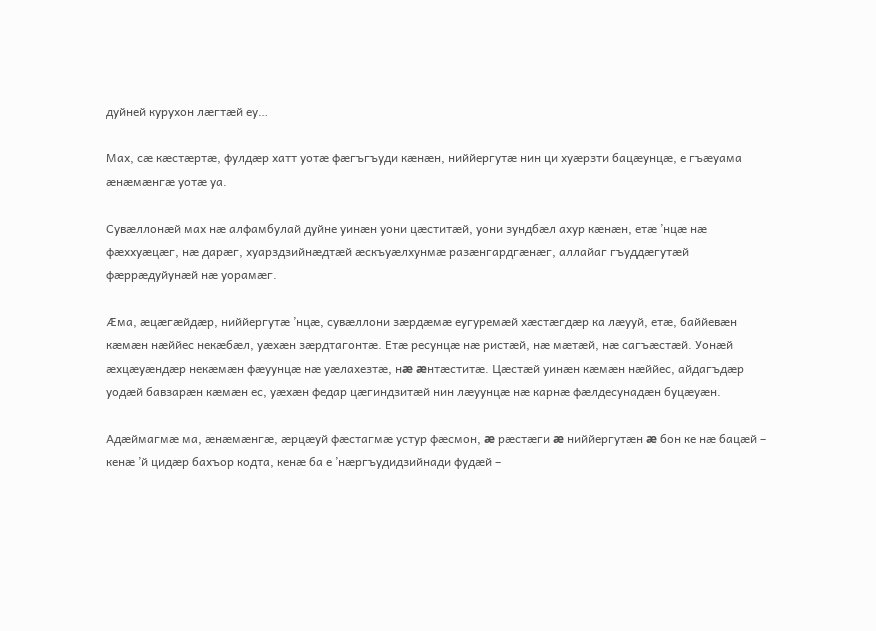дуйней курухон лæгтæй еу…

Мах, сæ кæстæртæ, фулдæр хатт уотæ фæгъгъуди кæнæн, ниййергутæ нин ци хуæрзти бацæунцæ, е гъæуама æнæмæнгæ уотæ уа.

Сувæллонæй мах нæ алфамбулай дуйне уинæн уони цæститæй, уони зундбæл ахур кæнæн, етæ ’нцæ нæ фæххуæцæг, нæ дарæг, хуарздзийнæдтæй æскъуæлхунмæ разæнгардгæнæг, аллайаг гъуддæгутæй фæррæдуйунæй нæ уорамæг.

Æма, æцæгæйдæр, ниййергутæ ’нцæ, сувæллони зæрдæмæ еугуремæй хæстæгдæр ка лæууй, етæ, баййевæн кæмæн нæййес некæбæл, уæхæн зæрдтагонтæ. Етæ ресунцæ нæ ристæй, нæ мæтæй, нæ сагъæстæй. Уонæй æхцæуæндæр некæмæн фæуунцæ нæ уæлахезтæ, нæ æнтæститæ. Цæстæй уинæн кæмæн нæййес, айдагъдæр уодæй бавзарæн кæмæн ес, уæхæн федар цæгиндзитæй нин лæуунцæ нæ карнæ фæлдесунадæн буцæуæн.

Адæймагмæ ма, æнæмæнгæ, æрцæуй фæстагмæ устур фæсмон, æ рæстæги æ ниййергутæн æ бон ке нæ бацæй – кенæ ’й цидæр бахъор кодта, кенæ ба е ’нæргъудидзийнади фудæй –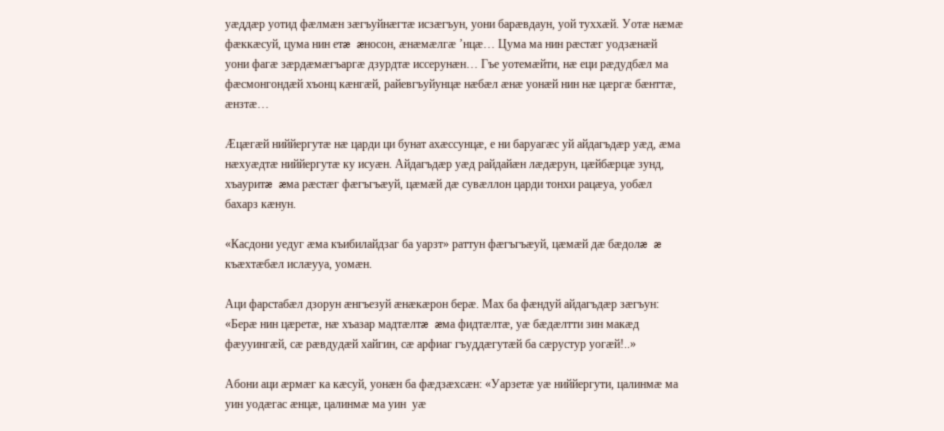уæддæр уотид фæлмæн зæгъуйнæгтæ исзæгъун, уони барæвдаун, уой туххæй. Уотæ нæмæ фæккæсуй, цума нин етæ æносон, æнæмæлгæ ’нцæ… Цума ма нин рæстæг уодзæнæй уони фагæ зæрдæмæгъаргæ дзурдтæ иссерунæн… Гъе уотемæйти, нæ еци рæдудбæл ма фæсмонгондæй хъонц кæнгæй, райевгъуйунцæ нæбæл æнæ уонæй нин нæ цæргæ бæнттæ, æнзтæ…

Æцæгæй ниййергутæ нæ царди ци бунат ахæссунцæ, е ни баруагæс уй айдагъдæр уæд, æма нæхуæдтæ ниййергутæ ку исуæн. Айдагъдæр уæд райдайæн лæдæрун, цæйбæрцæ зунд, хъауритæ æма рæстæг фæгъгъæуй, цæмæй дæ сувæллон царди тонхи рацæуа, уобæл бахарз кæнун.

«Касдони уедуг æма къибилайдзаг ба уарзт» раттун фæгъгъæуй, цæмæй дæ бæдолæ æ къæхтæбæл ислæууа, уомæн.

Аци фарстабæл дзорун æнгъезуй æнæкæрон берæ. Мах ба фæндуй айдагъдæр зæгъун: «Берæ нин цæретæ, нæ хъазар мадтæлтæ æма фидтæлтæ, уæ бæдæлтти зин макæд фæууингæй, сæ рæвдудæй хайгин, сæ арфиаг гъуддæгутæй ба сæрустур уогæй!..»

Абони аци æрмæг ка кæсуй, уонæн ба фæдзæхсæн: «Уарзетæ уæ ниййергути, цалинмæ ма уин уодæгас æнцæ, цалинмæ ма уин  уæ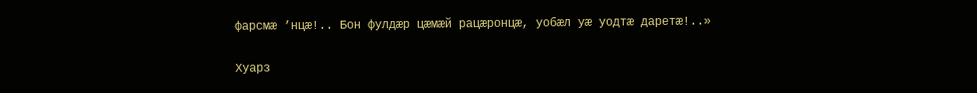фарсмæ ’нцæ!.. Бон фулдæр цæмæй рацæронцæ, уобæл уæ уодтæ даретæ!..»

Хуарз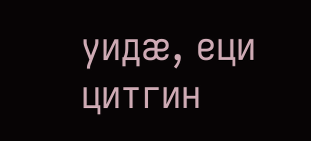уидæ, еци цитгин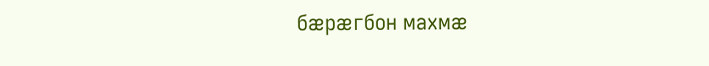бæрæгбон махмæ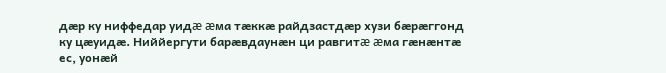дæр ку ниффедар уидæ æма тæккæ райдзастдæр хузи бæрæггонд ку цæуидæ. Ниййергути барæвдаунæн ци равгитæ æма гæнæнтæ ес, уонæй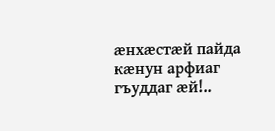æнхæстæй пайда кæнун арфиаг гъуддаг æй!..